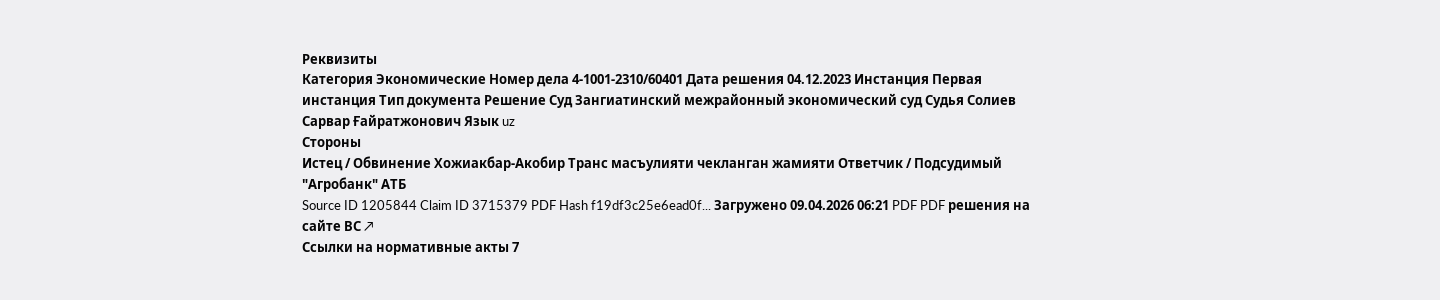Реквизиты
Категория Экономические Номер дела 4-1001-2310/60401 Дата решения 04.12.2023 Инстанция Первая инстанция Тип документа Решение Суд Зангиатинский межрайонный экономический суд Судья Солиев Сарвар Ғайратжонович Язык uz
Стороны
Истец / Обвинение Хожиакбар-Акобир Транс масъулияти чекланган жамияти Ответчик / Подсудимый "Агробанк" АТБ
Source ID 1205844 Claim ID 3715379 PDF Hash f19df3c25e6ead0f... Загружено 09.04.2026 06:21 PDF PDF решения на сайте ВС ↗
Ссылки на нормативные акты 7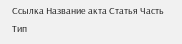Ссылка Название акта Статья Часть Тип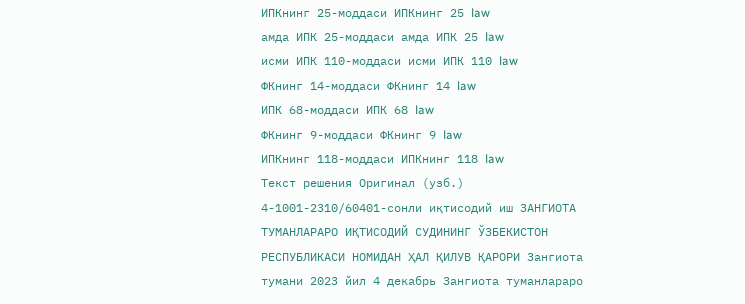ИПКнинг 25-моддаси ИПКнинг 25 law
амда ИПК 25-моддаси амда ИПК 25 law
исми ИПК 110-моддаси исми ИПК 110 law
ФКнинг 14-моддаси ФКнинг 14 law
ИПК 68-моддаси ИПК 68 law
ФКнинг 9-моддаси ФКнинг 9 law
ИПКнинг 118-моддаси ИПКнинг 118 law
Текст решения Оригинал (узб.)
4-1001-2310/60401-сонли иқтисодий иш ЗАНГИОТА ТУМАНЛАРАРО ИҚТИСОДИЙ СУДИНИНГ ЎЗБЕКИСТОН РЕСПУБЛИКАСИ НОМИДАН ҲАЛ ҚИЛУВ ҚАРОРИ Зангиота тумани 2023 йил 4 декабрь Зангиота туманлараро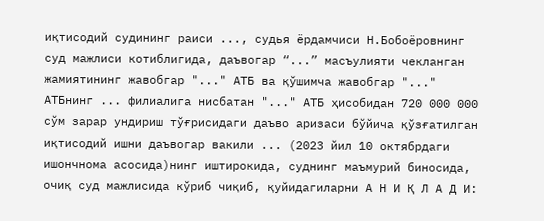иқтисодий судининг раиси ..., судья ёрдамчиси Н.Бобоёровнинг суд мажлиси котиблигида, даъвогар “...” масъулияти чекланган жамиятининг жавобгар "..." АТБ ва қўшимча жавобгар "..." АТБнинг ... филиалига нисбатан "..." АТБ ҳисобидан 720 000 000 сўм зарар ундириш тўғрисидаги даъво аризаси бўйича қўзғатилган иқтисодий ишни даъвогар вакили ... (2023 йил 10 октябрдаги ишончнома асосида)нинг иштирокида, суднинг маъмурий биносида, очиқ суд мажлисида кўриб чиқиб, қуйидагиларни А Н И Қ Л А Д И: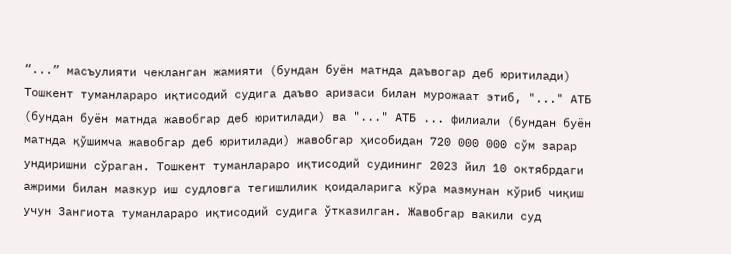“...” масъулияти чекланган жамияти (бундан буён матнда даъвогар деб юритилади) Тошкент туманлараро иқтисодий судига даъво аризаси билан мурожаат этиб, "..." АТБ (бундан буён матнда жавобгар деб юритилади) ва "..." АТБ ... филиали (бундан буён матнда қўшимча жавобгар деб юритилади) жавобгар ҳисобидан 720 000 000 сўм зарар ундиришни сўраган. Тошкент туманлараро иқтисодий судининг 2023 йил 10 октябрдаги ажрими билан мазкур иш судловга тегишлилик қоидаларига кўра мазмунан кўриб чиқиш учун Зангиота туманлараро иқтисодий судига ўтказилган. Жавобгар вакили суд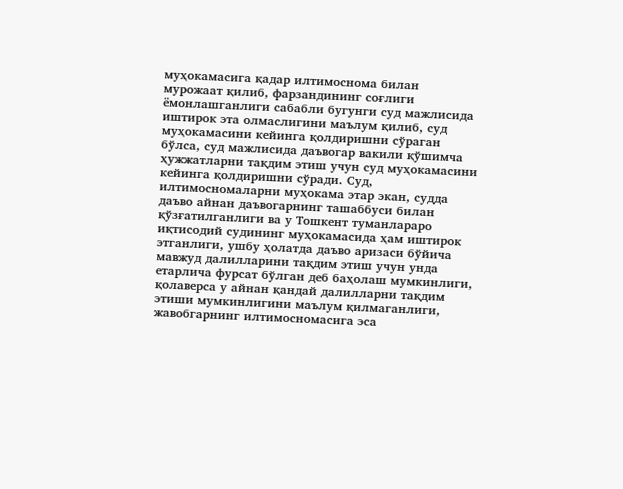муҳокамасига қадар илтимоснома билан мурожаат қилиб, фарзандининг соғлиги ёмонлашганлиги сабабли бугунги суд мажлисида иштирок эта олмаслигини маълум қилиб, суд муҳокамасини кейинга қолдиришни сўраган бўлса, суд мажлисида даъвогар вакили қўшимча ҳужжатларни тақдим этиш учун суд муҳокамасини кейинга қолдиришни сўради. Суд, илтимосномаларни муҳокама этар экан, судда даъво айнан даъвогарнинг ташаббуси билан қўзғатилганлиги ва у Тошкент туманлараро иқтисодий судининг муҳокамасида ҳам иштирок этганлиги, ушбу ҳолатда даъво аризаси бўйича мавжуд далилларини тақдим этиш учун унда етарлича фурсат бўлган деб баҳолаш мумкинлиги, қолаверса у айнан қандай далилларни тақдим этиши мумкинлигини маълум қилмаганлиги, жавобгарнинг илтимосномасига эса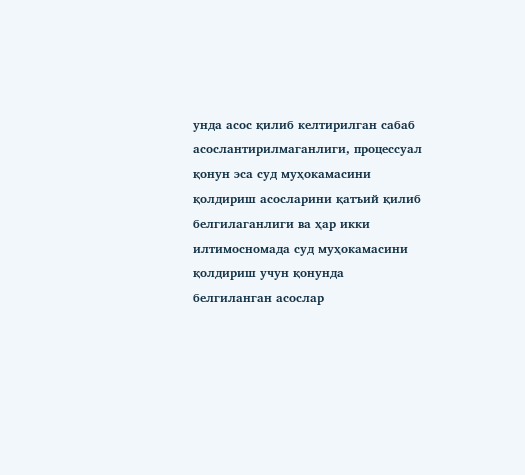унда асос қилиб келтирилган сабаб асослантирилмаганлиги, процессуал қонун эса суд муҳокамасини қолдириш асосларини қатъий қилиб белгилаганлиги ва ҳар икки илтимосномада суд муҳокамасини қолдириш учун қонунда белгиланган асослар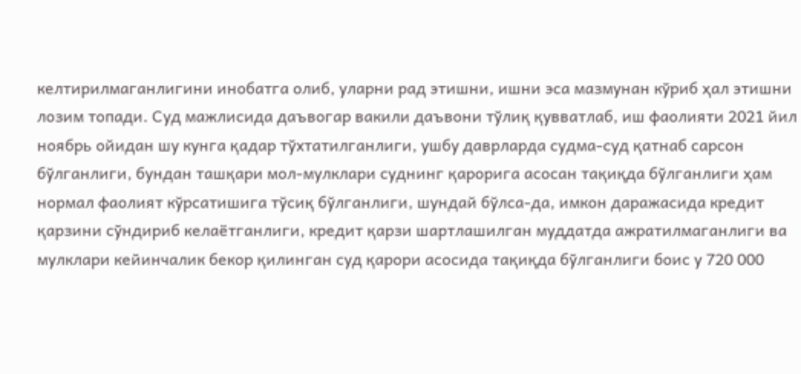келтирилмаганлигини инобатга олиб, уларни рад этишни, ишни эса мазмунан кўриб ҳал этишни лозим топади. Суд мажлисида даъвогар вакили даъвони тўлиқ қувватлаб, иш фаолияти 2021 йил ноябрь ойидан шу кунга қадар тўхтатилганлиги, ушбу даврларда судма-суд қатнаб сарсон бўлганлиги, бундан ташқари мол-мулклари суднинг қарорига асосан тақиқда бўлганлиги ҳам нормал фаолият кўрсатишига тўсиқ бўлганлиги, шундай бўлса-да, имкон даражасида кредит қарзини сўндириб келаётганлиги, кредит қарзи шартлашилган муддатда ажратилмаганлиги ва мулклари кейинчалик бекор қилинган суд қарори асосида тақиқда бўлганлиги боис у 720 000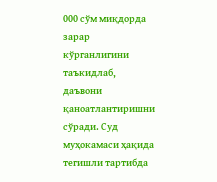000 сўм миқдорда зарар кўрганлигини таъкидлаб, даъвони қаноатлантиришни сўради. Суд муҳокамаси ҳақида тегишли тартибда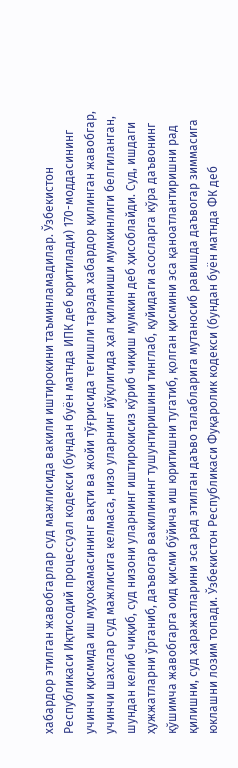хабардор этилган жавобгарлар суд мажлисида вакили иштирокини таъминламадилар. Ўзбекистон Республикаси Иқтисодий процессуал кодекси (бундан буён матнда ИПК деб юритилади) 170-моддасининг учинчи қисмида иш муҳокамасининг вақти ва жойи тўғрисида тегишли тарзда хабардор қилинган жавобгар, учинчи шахслар суд мажлисига келмаса, низо уларнинг йўқлигида ҳал қилиниши мумкинлиги белгиланган, шундан келиб чиқиб, суд низони уларнинг иштирокисиз кўриб чиқиш мумкин деб ҳисоблайди. Суд, ишдаги ҳужжатларни ўрганиб, даъвогар вакилининг тушунтиришини тинглаб, қуйидаги асосларга кўра даъвонинг қўшимча жавобгарга оид қисми бўйича иш юритишни тугатиб, қолган қисмини эса қаноатлантиришни рад қилишни, суд харажатларини эса рад этилган даъво талабларига мутаносиб равишда даъвогар зиммасига юклашни лозим топади. Ўзбекистон Республикаси Фуқаролик кодекси (бундан буён матнда ФК деб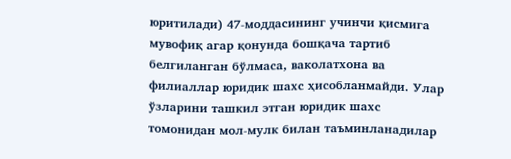юритилади) 47-моддасининг учинчи қисмига мувофиқ агар қонунда бошқача тартиб белгиланган бўлмаса, ваколатхона ва филиаллар юридик шахс ҳисобланмайди. Улар ўзларини ташкил этган юридик шахс томонидан мол-мулк билан таъминланадилар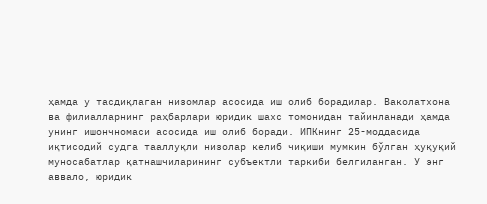ҳамда у тасдиқлаган низомлар асосида иш олиб борадилар. Ваколатхона ва филиалларнинг раҳбарлари юридик шахс томонидан тайинланади ҳамда унинг ишончномаси асосида иш олиб боради. ИПКнинг 25-моддасида иқтисодий судга тааллуқли низолар келиб чиқиши мумкин бўлган ҳуқуқий муносабатлар қатнашчиларининг субъектли таркиби белгиланган. У энг аввало, юридик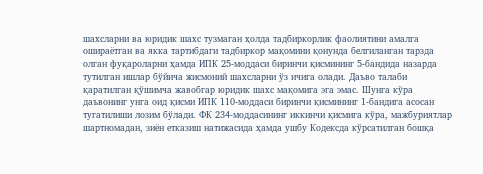шахсларни ва юридик шахс тузмаган ҳолда тадбиркорлик фаолиятини амалга ошираётган ва якка тартибдаги тадбиркор мақомини қонунда белгиланган тарзда олган фуқароларни ҳамда ИПК 25-моддаси биринчи қисмининг 5-бандида назарда тутилган ишлар бўйича жисмоний шахсларни ўз ичига олади. Даъво талаби қаратилган қўшимча жавобгар юридик шахс мақомига эга эмас. Шунга кўра даъвонинг унга оид қисми ИПК 110-моддаси биринчи қисмининг 1-бандига асосан тугатилиши лозим бўлади. ФК 234-моддасининг иккинчи қисмига кўра, мажбуриятлар шартномадан, зиён етказиш натижасида ҳамда ушбу Кодексда кўрсатилган бошқа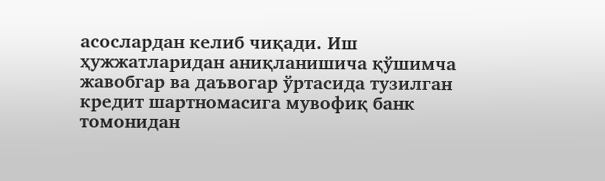асослардан келиб чиқади. Иш ҳужжатларидан аниқланишича қўшимча жавобгар ва даъвогар ўртасида тузилган кредит шартномасига мувофиқ банк томонидан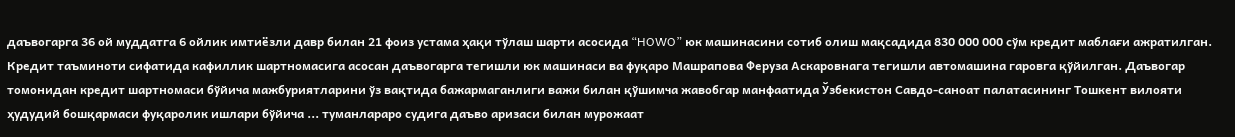даъвогарга 36 ой муддатга 6 ойлик имтиёзли давр билан 21 фоиз устама ҳақи тўлаш шарти асосида “HOWO” юк машинасини сотиб олиш мақсадида 830 000 000 сўм кредит маблағи ажратилган. Кредит таъминоти сифатида кафиллик шартномасига асосан даъвогарга тегишли юк машинаси ва фуқаро Машрапова Феруза Аскаровнага тегишли автомашина гаровга қўйилган. Даъвогар томонидан кредит шартномаси бўйича мажбуриятларини ўз вақтида бажармаганлиги важи билан қўшимча жавобгар манфаатида Ўзбекистон Савдо-саноат палатасининг Тошкент вилояти ҳудудий бошқармаси фуқаролик ишлари бўйича ... туманлараро судига даъво аризаси билан мурожаат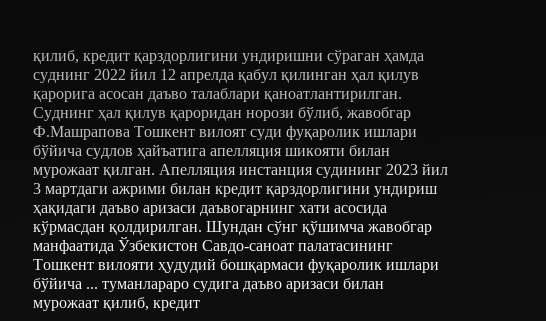қилиб, кредит қарздорлигини ундиришни сўраган ҳамда суднинг 2022 йил 12 апрелда қабул қилинган ҳал қилув қарорига асосан даъво талаблари қаноатлантирилган. Суднинг ҳал қилув қароридан норози бўлиб, жавобгар Ф.Машрапова Тошкент вилоят суди фуқаролик ишлари бўйича судлов ҳайъатига апелляция шикояти билан мурожаат қилган. Апелляция инстанция судининг 2023 йил 3 мартдаги ажрими билан кредит қарздорлигини ундириш ҳақидаги даъво аризаси даъвогарнинг хати асосида кўрмасдан қолдирилган. Шундан сўнг қўшимча жавобгар манфаатида Ўзбекистон Савдо-саноат палатасининг Тошкент вилояти ҳудудий бошқармаси фуқаролик ишлари бўйича ... туманлараро судига даъво аризаси билан мурожаат қилиб, кредит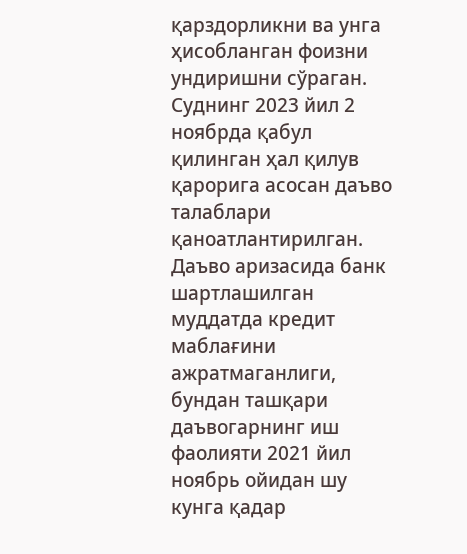қарздорликни ва унга ҳисобланган фоизни ундиришни сўраган. Суднинг 2023 йил 2 ноябрда қабул қилинган ҳал қилув қарорига асосан даъво талаблари қаноатлантирилган. Даъво аризасида банк шартлашилган муддатда кредит маблағини ажратмаганлиги, бундан ташқари даъвогарнинг иш фаолияти 2021 йил ноябрь ойидан шу кунга қадар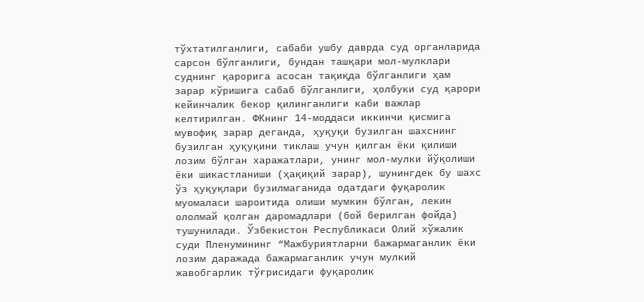тўхтатилганлиги, сабаби ушбу даврда суд органларида сарсон бўлганлиги, бундан ташқари мол-мулклари суднинг қарорига асосан тақиқда бўлганлиги ҳам зарар кўришига сабаб бўлганлиги, ҳолбуки суд қарори кейинчалик бекор қилинганлиги каби важлар келтирилган. ФКнинг 14-моддаси иккинчи қисмига мувофиқ зарар деганда, ҳуқуқи бузилган шахснинг бузилган ҳуқуқини тиклаш учун қилган ёки қилиши лозим бўлган харажатлари, унинг мол-мулки йўқолиши ёки шикастланиши (ҳақиқий зарар), шунингдек бу шахс ўз ҳуқуқлари бузилмаганида одатдаги фуқаролик муомаласи шароитида олиши мумкин бўлган, лекин ололмай қолган даромадлари (бой берилган фойда) тушунилади. Ўзбекистон Республикаси Олий хўжалик суди Пленумининг “Мажбуриятларни бажармаганлик ёки лозим даражада бажармаганлик учун мулкий жавобгарлик тўғрисидаги фуқаролик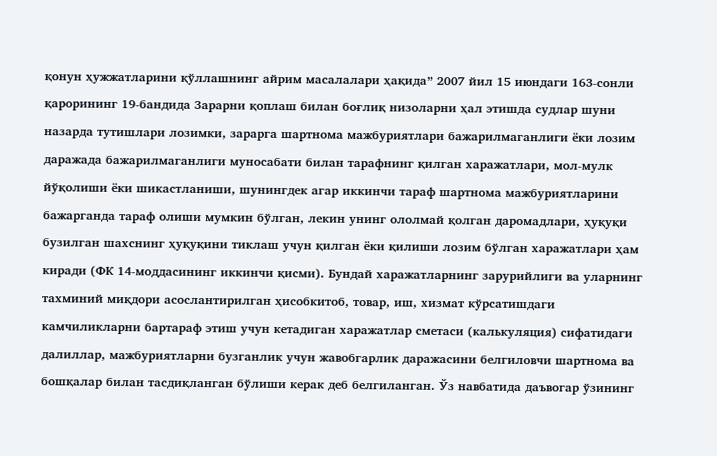қонун ҳужжатларини қўллашнинг айрим масалалари ҳақида” 2007 йил 15 июндаги 163-сонли қарорининг 19-бандида Зарарни қоплаш билан боғлиқ низоларни ҳал этишда судлар шуни назарда тутишлари лозимки, зарарга шартнома мажбуриятлари бажарилмаганлиги ёки лозим даражада бажарилмаганлиги муносабати билан тарафнинг қилган харажатлари, мол-мулк йўқолиши ёки шикастланиши, шунингдек агар иккинчи тараф шартнома мажбуриятларини бажарганда тараф олиши мумкин бўлган, лекин унинг ололмай қолган даромадлари, ҳуқуқи бузилган шахснинг ҳуқуқини тиклаш учун қилган ёки қилиши лозим бўлган харажатлари ҳам киради (ФК 14-моддасининг иккинчи қисми). Бундай харажатларнинг зарурийлиги ва уларнинг тахминий миқдори асослантирилган ҳисобкитоб, товар, иш, хизмат кўрсатишдаги камчиликларни бартараф этиш учун кетадиган харажатлар сметаси (калькуляция) сифатидаги далиллар, мажбуриятларни бузганлик учун жавобгарлик даражасини белгиловчи шартнома ва бошқалар билан тасдиқланган бўлиши керак деб белгиланган. Ўз навбатида даъвогар ўзининг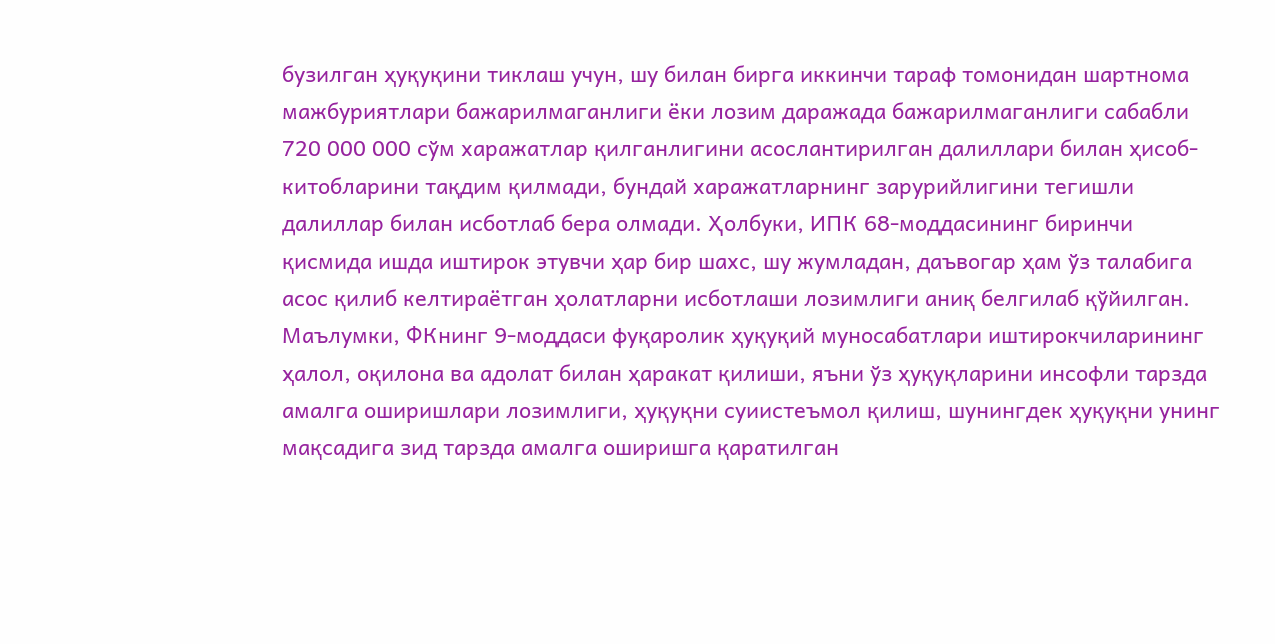бузилган ҳуқуқини тиклаш учун, шу билан бирга иккинчи тараф томонидан шартнома мажбуриятлари бажарилмаганлиги ёки лозим даражада бажарилмаганлиги сабабли 720 000 000 сўм харажатлар қилганлигини асослантирилган далиллари билан ҳисоб-китобларини тақдим қилмади, бундай харажатларнинг зарурийлигини тегишли далиллар билан исботлаб бера олмади. Ҳолбуки, ИПК 68-моддасининг биринчи қисмида ишда иштирок этувчи ҳар бир шахс, шу жумладан, даъвогар ҳам ўз талабига асос қилиб келтираётган ҳолатларни исботлаши лозимлиги аниқ белгилаб қўйилган. Маълумки, ФКнинг 9-моддаси фуқаролик ҳуқуқий муносабатлари иштирокчиларининг ҳалол, оқилона ва адолат билан ҳаракат қилиши, яъни ўз ҳуқуқларини инсофли тарзда амалга оширишлари лозимлиги, ҳуқуқни суиистеъмол қилиш, шунингдек ҳуқуқни унинг мақсадига зид тарзда амалга оширишга қаратилган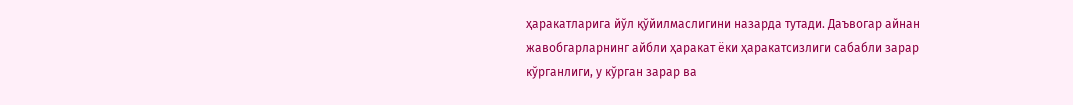ҳаракатларига йўл қўйилмаслигини назарда тутади. Даъвогар айнан жавобгарларнинг айбли ҳаракат ёки ҳаракатсизлиги сабабли зарар кўрганлиги, у кўрган зарар ва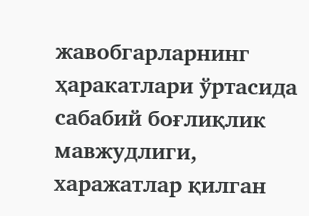жавобгарларнинг ҳаракатлари ўртасида сабабий боғлиқлик мавжудлиги, харажатлар қилган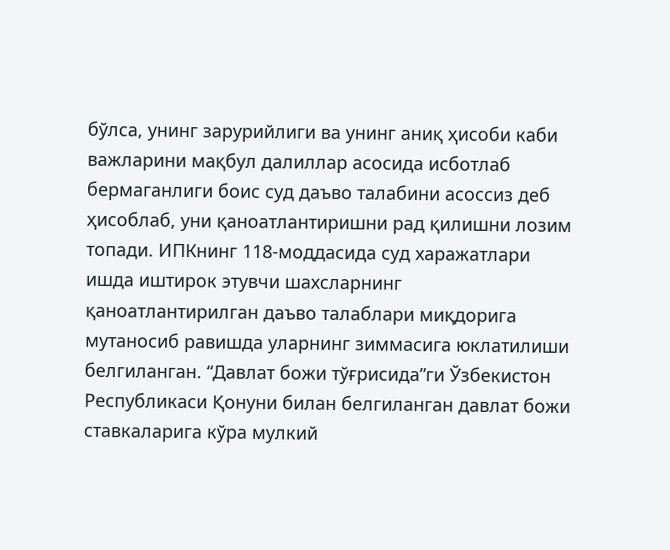бўлса, унинг зарурийлиги ва унинг аниқ ҳисоби каби важларини мақбул далиллар асосида исботлаб бермаганлиги боис суд даъво талабини асоссиз деб ҳисоблаб, уни қаноатлантиришни рад қилишни лозим топади. ИПКнинг 118-моддасида суд харажатлари ишда иштирок этувчи шахсларнинг қаноатлантирилган даъво талаблари миқдорига мутаносиб равишда уларнинг зиммасига юклатилиши белгиланган. “Давлат божи тўғрисида”ги Ўзбекистон Республикаси Қонуни билан белгиланган давлат божи ставкаларига кўра мулкий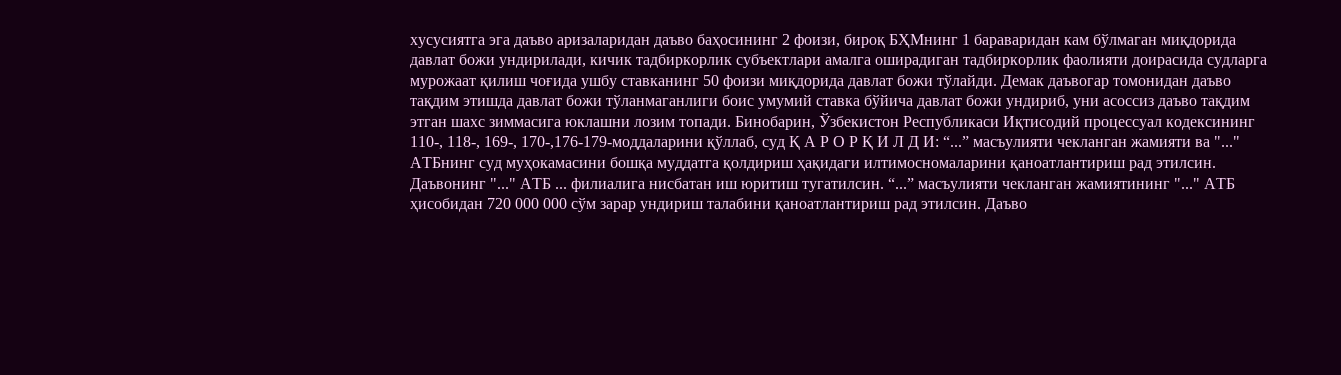хусусиятга эга даъво аризаларидан даъво баҳосининг 2 фоизи, бироқ БҲМнинг 1 бараваридан кам бўлмаган миқдорида давлат божи ундирилади, кичик тадбиркорлик субъектлари амалга оширадиган тадбиркорлик фаолияти доирасида судларга мурожаат қилиш чоғида ушбу ставканинг 50 фоизи миқдорида давлат божи тўлайди. Демак даъвогар томонидан даъво тақдим этишда давлат божи тўланмаганлиги боис умумий ставка бўйича давлат божи ундириб, уни асоссиз даъво тақдим этган шахс зиммасига юклашни лозим топади. Бинобарин, Ўзбекистон Республикаси Иқтисодий процессуал кодексининг 110-, 118-, 169-, 170-,176-179-моддаларини қўллаб, суд Қ А Р О Р Қ И Л Д И: “...” масъулияти чекланган жамияти ва "..." АТБнинг суд муҳокамасини бошқа муддатга қолдириш ҳақидаги илтимосномаларини қаноатлантириш рад этилсин. Даъвонинг "..." АТБ ... филиалига нисбатан иш юритиш тугатилсин. “...” масъулияти чекланган жамиятининг "..." АТБ ҳисобидан 720 000 000 сўм зарар ундириш талабини қаноатлантириш рад этилсин. Даъво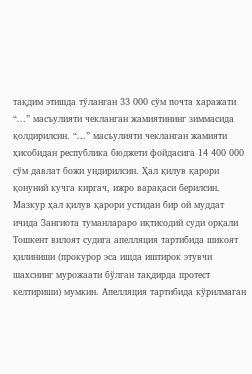тақдим этишда тўланган 33 000 сўм почта харажати “...” масъулияти чекланган жамиятининг зиммасида қолдирилсин. “...” масъулияти чекланган жамияти ҳисобидан республика бюджети фойдасига 14 400 000 сўм давлат божи ундирилсин. Ҳал қилув қарори қонуний кучга киргач, ижро варақаси берилсин. Мазкур ҳал қилув қарори устидан бир ой муддат ичида Зангиота туманлараро иқтисодий суди орқали Тошкент вилоят судига апелляция тартибида шикоят қилиниши (прокурор эса ишда иштирок этувчи шахснинг мурожаати бўлган тақдирда протест келтириши) мумкин. Апелляция тартибида кўрилмаган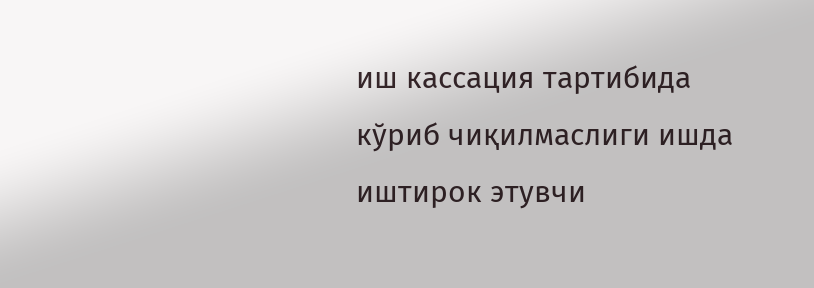иш кассация тартибида кўриб чиқилмаслиги ишда иштирок этувчи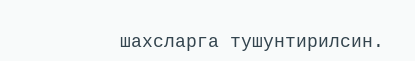шахсларга тушунтирилсин.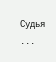Судья ...